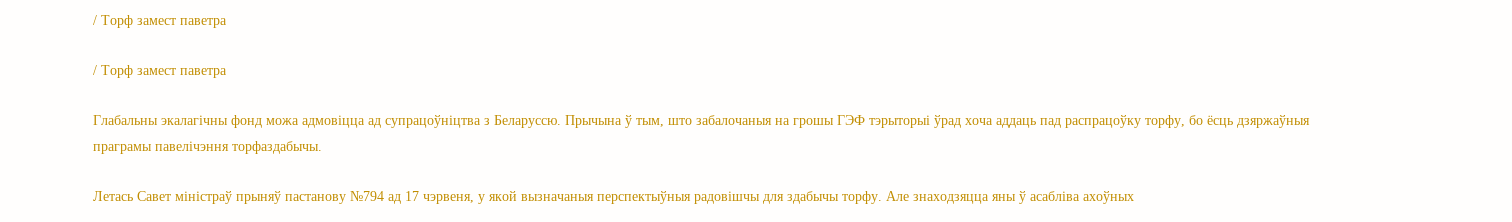/ Торф замест паветра

/ Торф замест паветра

Глабальны экалагічны фонд можа адмовіцца ад супрацоўніцтва з Беларуссю. Прычына ў тым, што забалочаныя на грошы ГЭФ тэрыторыі ўрад хоча аддаць пад распрацоўку торфу, бо ёсць дзяржаўныя праграмы павелічэння торфаздабычы.

Летась Савет міністраў прыняў пастанову №794 ад 17 чэрвеня, у якой вызначаныя перспектыўныя радовішчы для здабычы торфу. Але знаходзяцца яны ў асабліва ахоўных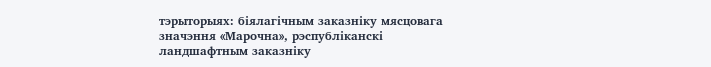тэрыторыях: біялагічным заказніку мясцовага значэння «Марочна», рэспубліканскі ландшафтным заказніку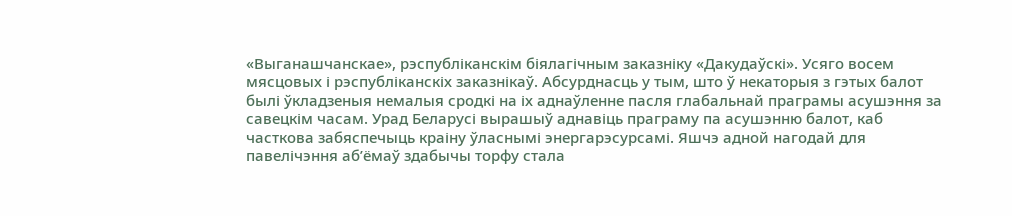«Выганашчанскае», рэспубліканскім біялагічным заказніку «Дакудаўскі». Усяго восем мясцовых і рэспубліканскіх заказнікаў. Абсурднасць у тым, што ў некаторыя з гэтых балот былі ўкладзеныя немалыя сродкі на іх аднаўленне пасля глабальнай праграмы асушэння за савецкім часам. Урад Беларусі вырашыў аднавіць праграму па асушэнню балот, каб часткова забяспечыць краіну ўласнымі энергарэсурсамі. Яшчэ адной нагодай для павелічэння аб’ёмаў здабычы торфу стала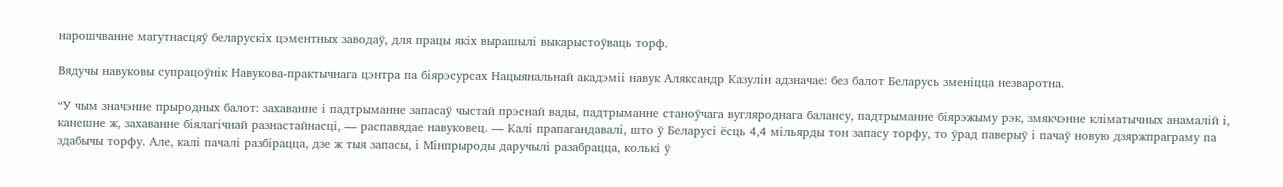нарошчванне магутнасцяў беларускіх цэментных заводаў, для працы якіх вырашылі выкарыстоўваць торф.

Вядучы навуковы супрацоўнік Навукова-практычнага цэнтра па біярэсурсах Нацыянальнай акадэміі навук Аляксандр Казулін адзначае: без балот Беларусь зменіцца незваротна.

“У чым значэнне прыродных балот: захаванне і падтрыманне запасаў чыстай прэснай вады, падтрыманне станоўчага вугляроднага балансу, падтрыманне біярэжыму рэк, змякчэнне кліматычных анамалій і, канешне ж, захаванне біялагічнай разнастайнасці, — распавядае навуковец. — Калі прапагандавалі, што ў Беларусі ёсць 4,4 мільярды тон запасу торфу, то ўрад паверыў і пачаў новую дзяржпраграму па здабычы торфу. Але, калі пачалі разбірацца, дзе ж тыя запасы, і Мінпрыроды даручылі разабрацца, колькі ў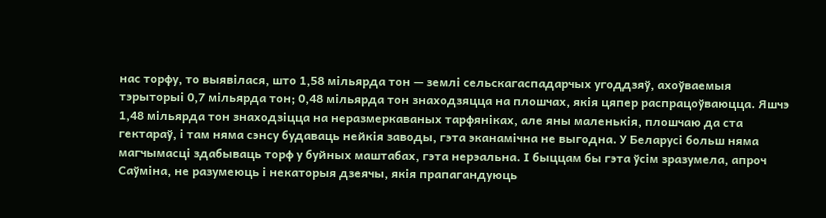нас торфу, то выявілася, што 1,58 мільярда тон — землі сельскагаспадарчых угоддзяў, ахоўваемыя тэрыторыі 0,7 мільярда тон; 0,48 мільярда тон знаходзяцца на плошчах, якія цяпер распрацоўваюцца. Яшчэ 1,48 мільярда тон знаходзіцца на неразмеркаваных тарфяніках, але яны маленькія, плошчаю да ста гектараў, і там няма сэнсу будаваць нейкія заводы, гэта эканамічна не выгодна. У Беларусі больш няма магчымасці здабываць торф у буйных маштабах, гэта нерэальна. І быццам бы гэта ўсім зразумела, апроч Саўміна, не разумеюць і некаторыя дзеячы, якія прапагандуюць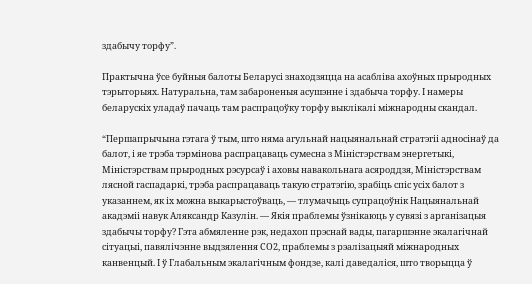здабычу торфу”.

Практычна ўсе буйныя балоты Беларусі знаходзяцца на асабліва ахоўных прыродных тэрыторыях. Натуральна, там забароненыя асушэнне і здабыча торфу. І намеры беларускіх уладаў пачаць там распрацоўку торфу выклікалі міжнародны скандал.

“Першапрычына гэтага ў тым, што няма агульнай нацыянальнай стратэгіі адносінаў да балот, і яе трэба тэрмінова распрацаваць сумесна з Міністэрствам энергетыкі, Міністэрствам прыродных рэсурсаў і аховы навакольнага асяроддзя, Міністэрствам лясной гаспадаркі, трэба распрацаваць такую стратэгію, зрабіць спіс усіх балот з указаннем, як іх можна выкарыстоўваць, — тлумачыць супрацоўнік Нацыянальнай акадэміі навук Аляксандр Казулін. — Якія праблемы ўзнікаюць у сувязі з арганізацыя здабычы торфу? Гэта абмяленне рэк, недахоп прэснай вады, пагаршэнне экалагічнай сітуацыі, павялічэнне выдзялення СО2, праблемы з рэалізацыяй міжнародных канвенцый. І ў Глабальным экалагічным фондзе, калі даведаліся, што творыцца ў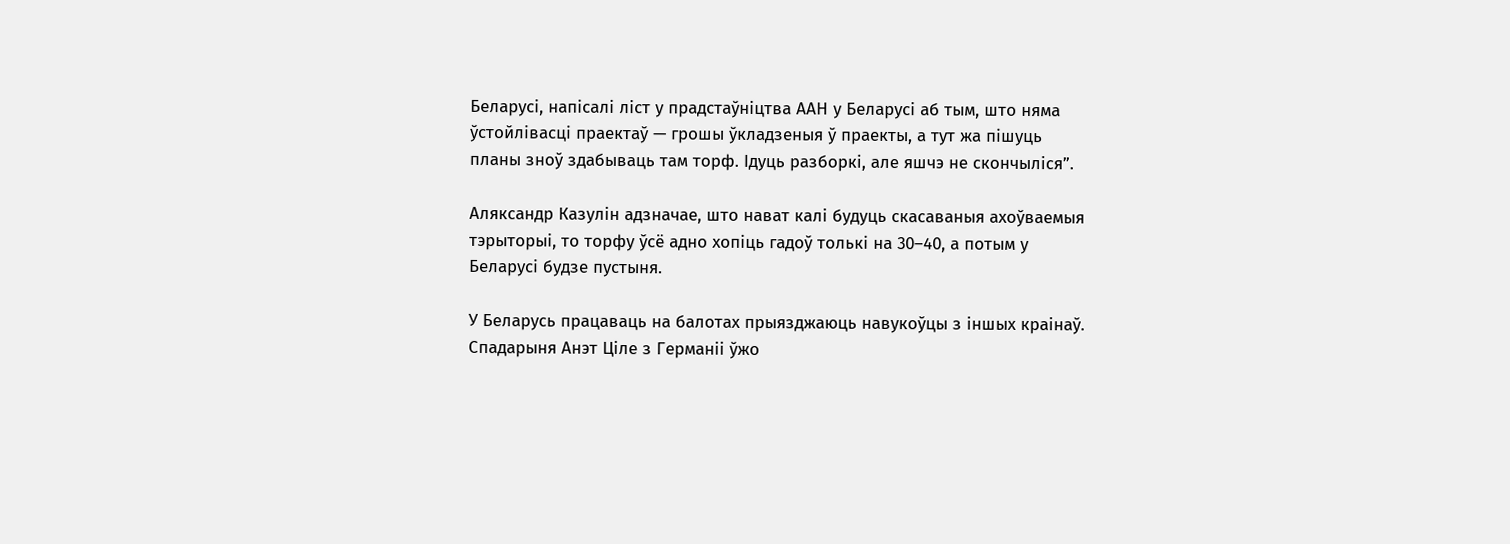Беларусі, напісалі ліст у прадстаўніцтва ААН у Беларусі аб тым, што няма ўстойлівасці праектаў — грошы ўкладзеныя ў праекты, а тут жа пішуць планы зноў здабываць там торф. Ідуць разборкі, але яшчэ не скончыліся”.

Аляксандр Казулін адзначае, што нават калі будуць скасаваныя ахоўваемыя тэрыторыі, то торфу ўсё адно хопіць гадоў толькі на 30–40, а потым у Беларусі будзе пустыня.

У Беларусь працаваць на балотах прыязджаюць навукоўцы з іншых краінаў. Спадарыня Анэт Ціле з Германіі ўжо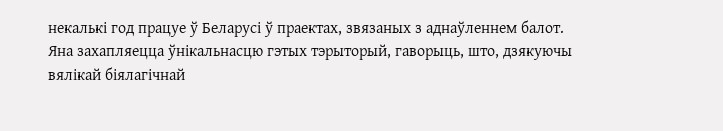некалькі год працуе ў Беларусі ў праектах, звязаных з аднаўленнем балот. Яна захапляецца ўнікальнасцю гэтых тэрыторый, гаворыць, што, дзякуючы вялікай біялагічнай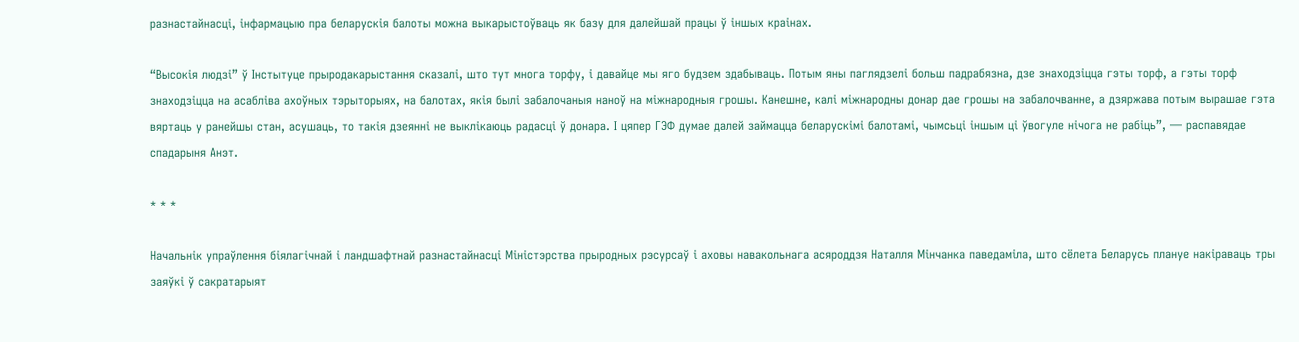разнастайнасці, інфармацыю пра беларускія балоты можна выкарыстоўваць як базу для далейшай працы ў іншых краінах.

“Высокія людзі” ў Інстытуце прыродакарыстання сказалі, што тут многа торфу, і давайце мы яго будзем здабываць. Потым яны паглядзелі больш падрабязна, дзе знаходзіцца гэты торф, а гэты торф знаходзіцца на асабліва ахоўных тэрыторыях, на балотах, якія былі забалочаныя наноў на міжнародныя грошы. Канешне, калі міжнародны донар дае грошы на забалочванне, а дзяржава потым вырашае гэта вяртаць у ранейшы стан, асушаць, то такія дзеянні не выклікаюць радасці ў донара. І цяпер ГЭФ думае далей займацца беларускімі балотамі, чымсьці іншым ці ўвогуле нічога не рабіць”, — распавядае спадарыня Анэт.

* * *

Начальнік упраўлення біялагічнай і ландшафтнай разнастайнасці Міністэрства прыродных рэсурсаў і аховы навакольнага асяроддзя Наталля Мінчанка паведаміла, што сёлета Беларусь плануе накіраваць тры заяўкі ў сакратарыят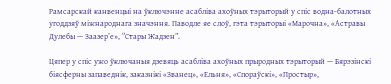Рамсарскай канвенцыі на ўключэнне асабліва ахоўных тэрыторый у спіс водна-балотных угоддзяў міжнароднага значэння. Паводле яе слоў, гэта тэрыторыі «Марочна», «Астравы Дулебы — Заазер’е», “Стары Жадзен”.

Цяпер у спіс ужо ўключаныя дзевяць асабліва ахоўных прыродных тэрыторый — Бярэзінскі біясферны запаведнік, заказнікі «Званец», «Ельня», «Спораўскі», «Простыр»,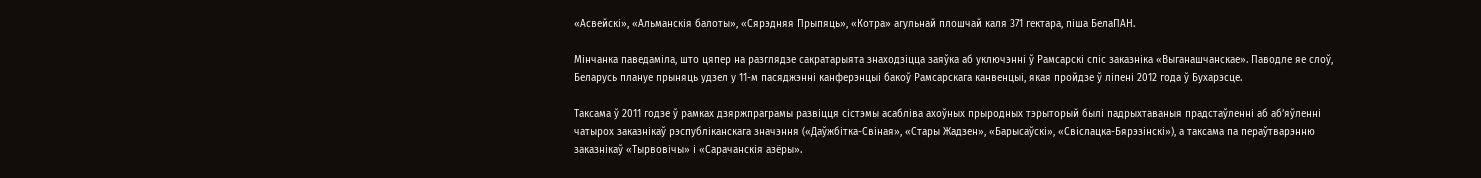«Асвейскі», «Альманскія балоты», «Сярэдняя Прыпяць», «Котра» агульнай плошчай каля 371 гектара, піша БелаПАН.

Мінчанка паведаміла, што цяпер на разглядзе сакратарыята знаходзіцца заяўка аб уключэнні ў Рамсарскі спіс заказніка «Выганашчанскае». Паводле яе слоў, Беларусь плануе прыняць удзел у 11-м пасяджэнні канферэнцыі бакоў Рамсарскага канвенцыі, якая пройдзе ў ліпені 2012 года ў Бухарэсце.

Таксама ў 2011 годзе ў рамках дзяржпраграмы развіцця сістэмы асабліва ахоўных прыродных тэрыторый былі падрыхтаваныя прадстаўленні аб аб’яўленні чатырох заказнікаў рэспубліканскага значэння («Даўжбітка-Свіная», «Стары Жадзен», «Барысаўскі», «Свіслацка-Бярэзінскі»), а таксама па пераўтварэнню заказнікаў «Тырвовічы» і «Сарачанскія азёры».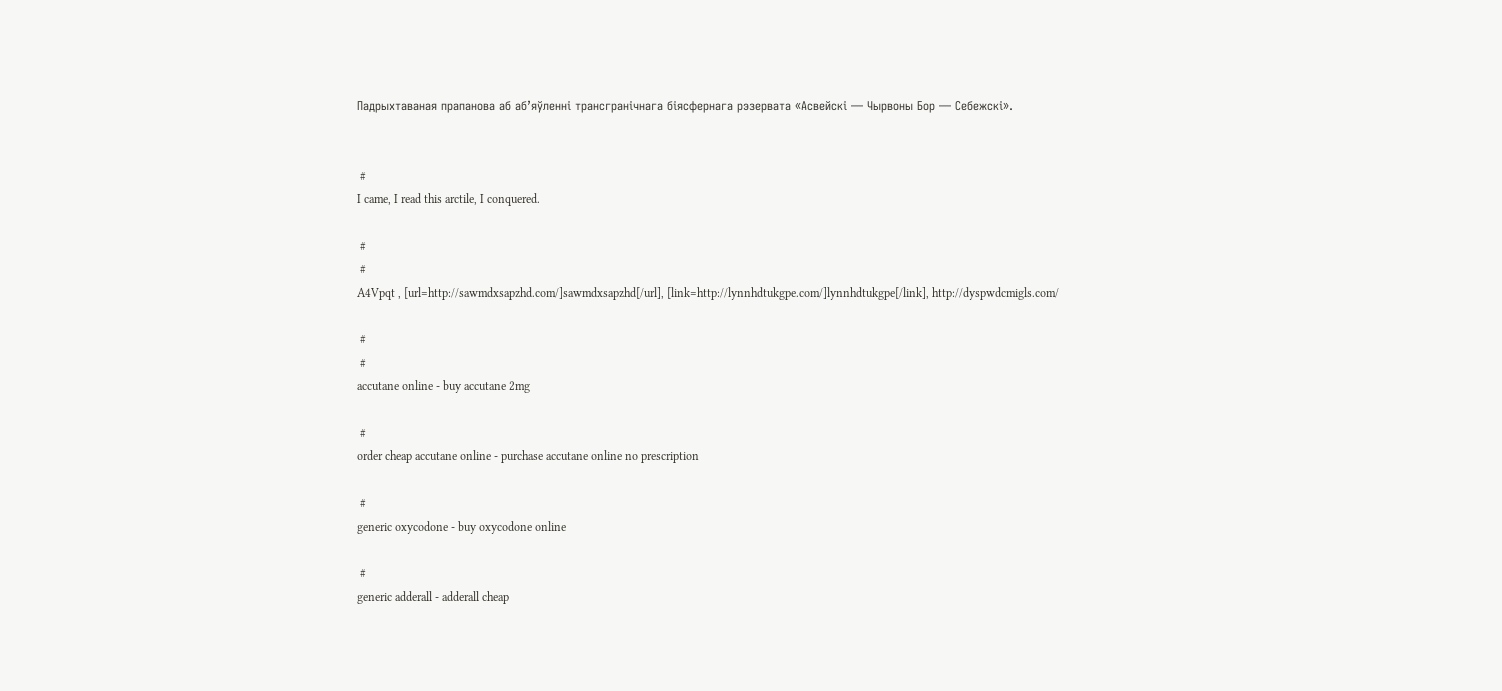Падрыхтаваная прапанова аб аб’яўленні трансгранічнага біясфернага рэзервата «Асвейскі — Чырвоны Бор — Себежскі».


 #
I came, I read this arctile, I conquered.

 #
 #
A4Vpqt , [url=http://sawmdxsapzhd.com/]sawmdxsapzhd[/url], [link=http://lynnhdtukgpe.com/]lynnhdtukgpe[/link], http://dyspwdcmigls.com/

 #
 #
accutane online - buy accutane 2mg

 #
order cheap accutane online - purchase accutane online no prescription

 #
generic oxycodone - buy oxycodone online

 #
generic adderall - adderall cheap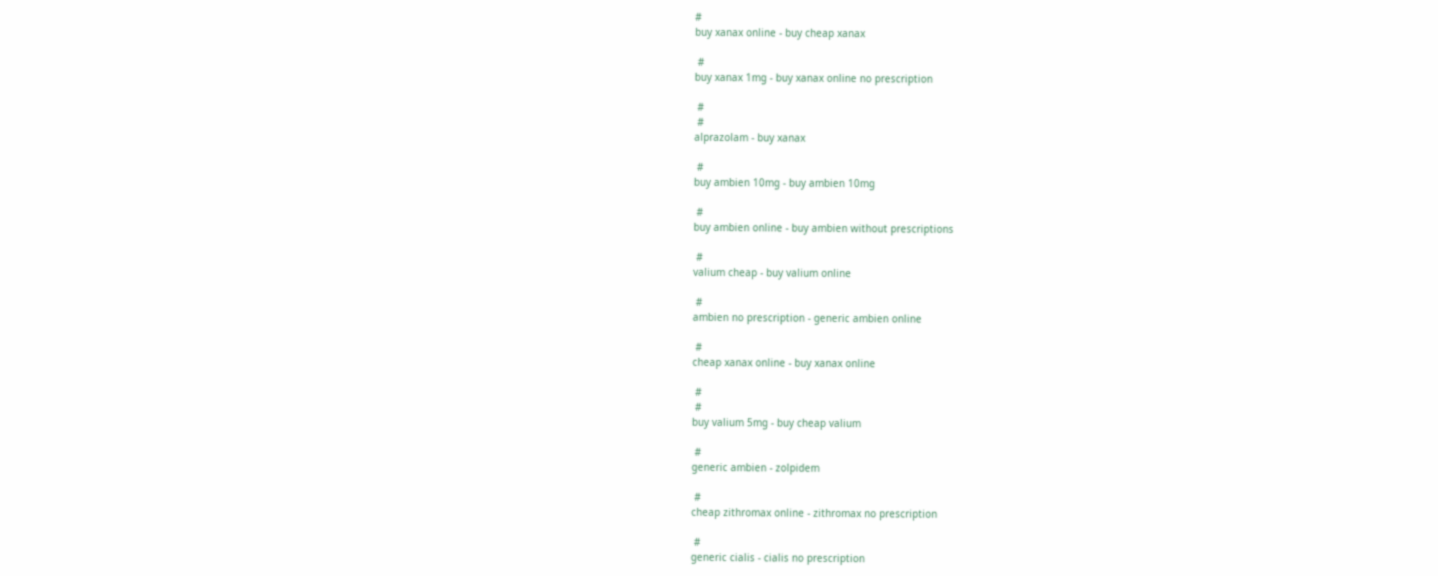#
buy xanax online - buy cheap xanax

 #
buy xanax 1mg - buy xanax online no prescription

 #
 #
alprazolam - buy xanax

 #
buy ambien 10mg - buy ambien 10mg

 #
buy ambien online - buy ambien without prescriptions

 #
valium cheap - buy valium online

 #
ambien no prescription - generic ambien online

 #
cheap xanax online - buy xanax online

 #
 #
buy valium 5mg - buy cheap valium

 #
generic ambien - zolpidem

 #
cheap zithromax online - zithromax no prescription

 #
generic cialis - cialis no prescription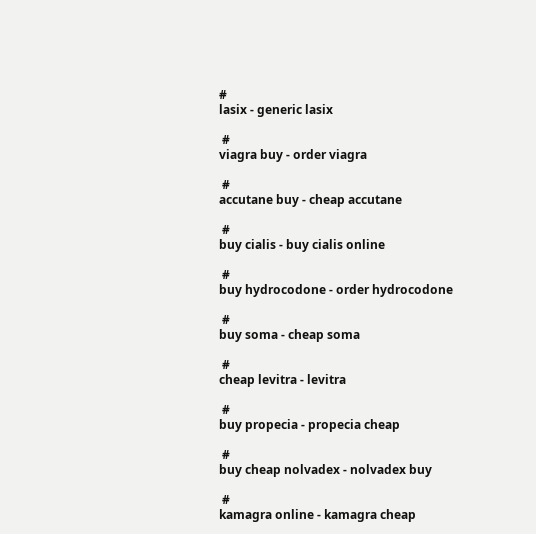#
lasix - generic lasix

 #
viagra buy - order viagra

 #
accutane buy - cheap accutane

 #
buy cialis - buy cialis online

 #
buy hydrocodone - order hydrocodone

 #
buy soma - cheap soma

 #
cheap levitra - levitra

 #
buy propecia - propecia cheap

 #
buy cheap nolvadex - nolvadex buy

 #
kamagra online - kamagra cheap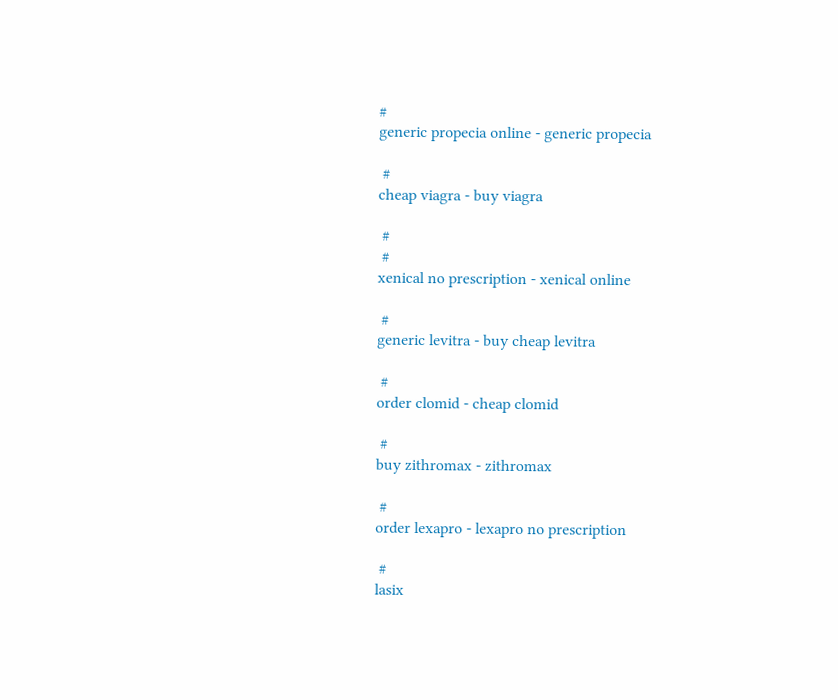#
generic propecia online - generic propecia

 #
cheap viagra - buy viagra

 #
 #
xenical no prescription - xenical online

 #
generic levitra - buy cheap levitra

 #
order clomid - cheap clomid

 #
buy zithromax - zithromax

 #
order lexapro - lexapro no prescription

 #
lasix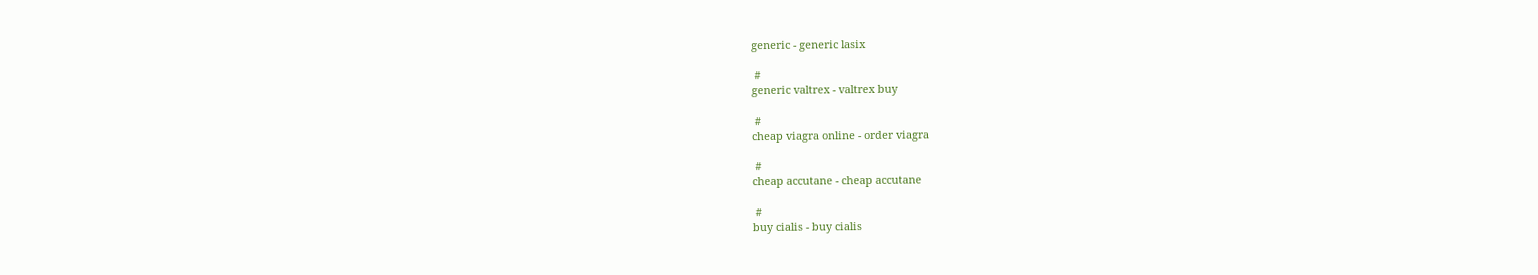generic - generic lasix

 #
generic valtrex - valtrex buy

 #
cheap viagra online - order viagra

 #
cheap accutane - cheap accutane

 #
buy cialis - buy cialis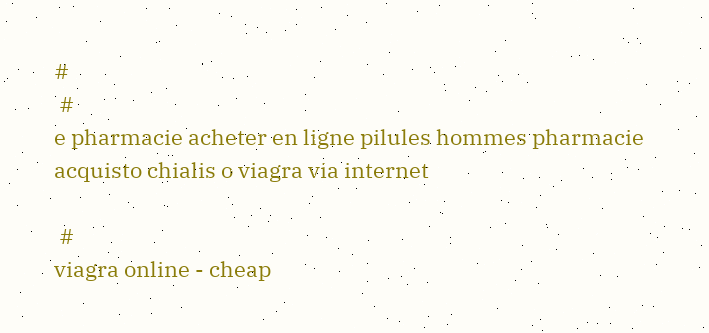#
 #
e pharmacie acheter en ligne pilules hommes pharmacie acquisto chialis o viagra via internet

 #
viagra online - cheap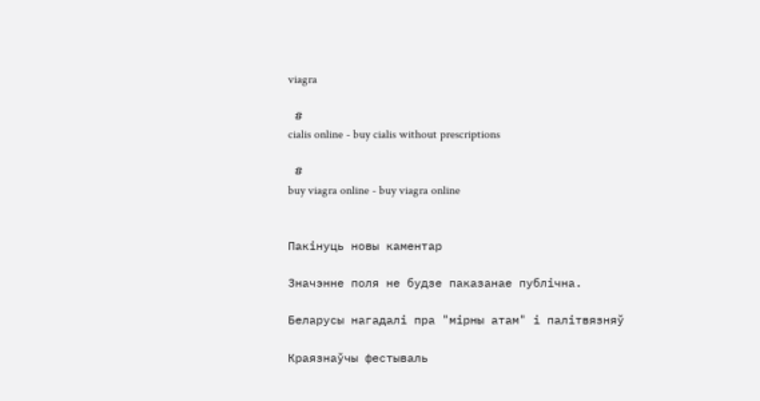viagra

 #
cialis online - buy cialis without prescriptions

 #
buy viagra online - buy viagra online


Пакінуць новы каментар

Значэнне поля не будзе паказанае публічна.

Беларусы нагадалі пра "мірны атам" і палітвязняў

Краязнаўчы фестываль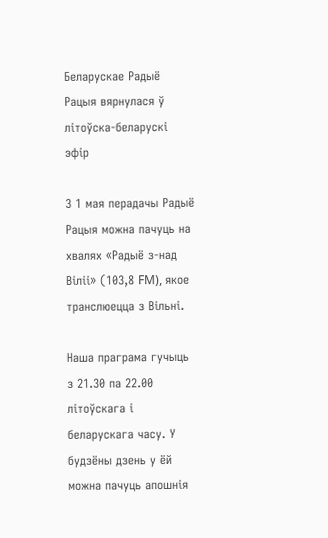Беларускае Радыё Рацыя вярнулася ў літоўска-беларускі эфір

З 1 мая перадачы Радыё Рацыя можна пачуць на хвалях «Радыё з-над Віліі» (103,8 FM), якое транслюецца з Вільні.

Наша праграма гучыць з 21.30 па 22.00 літоўскага і беларускага часу. У будзёны дзень у ёй можна пачуць апошнія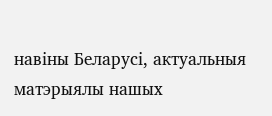навіны Беларусі, актуальныя матэрыялы нашых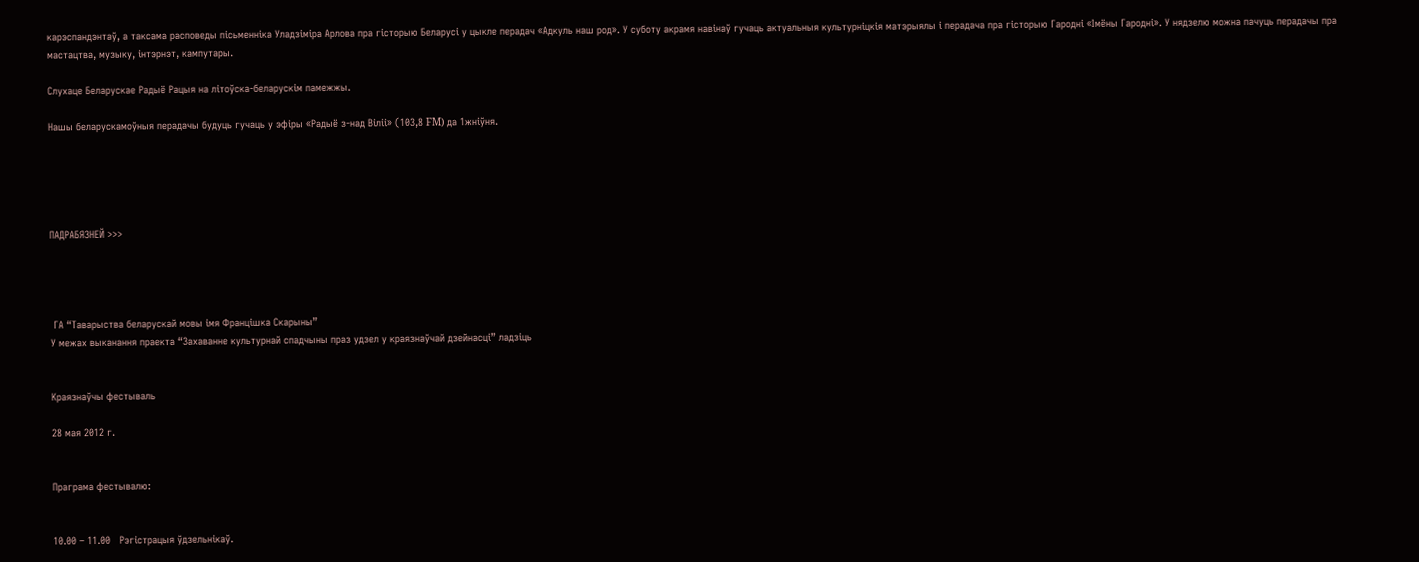карэспандэнтаў, а таксама расповеды пісьменніка Уладзіміра Арлова пра гісторыю Беларусі у цыкле перадач «Адкуль наш род». У суботу акрамя навінаў гучаць актуальныя культурніцкія матэрыялы і перадача пра гісторыю Гародні «Імёны Гародні». У нядзелю можна пачуць перадачы пра мастацтва, музыку, інтэрнэт, кампутары.

Слухаце Беларускае Радыё Рацыя на літоўска-беларускім памежжы.

Нашы беларускамоўныя перадачы будуць гучаць у эфіры «Радыё з-над Віліі» (103,8 FM) да 1жніўня.





ПАДРАБЯЗНЕЙ >>>




 ГА “Таварыства беларускай мовы імя Францішка Скарыны”
У межах выканання праекта “Захаванне культурнай спадчыны праз удзел у краязнаўчай дзейнасці” ладзіць


Краязнаўчы фестываль

28 мая 2012 г.


Праграма фестывалю:


10.00 – 11.00   Рэгістрацыя ўдзельнікаў.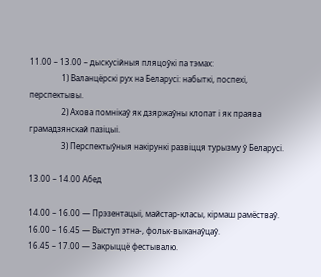11.00 – 13.00 – дыскусійныя пляцоўкі па тэмах:
                1) Валанцёрскі рух на Беларусі: набыткі, поспехі, перспектывы.
                2) Ахова помнікаў як дзяржаўны клопат і як праява грамадзянскай пазіцыі.
                3) Перспектыўныя накірункі развіцця турызму ў Беларусі.

13.00 – 14.00 Абед

14.00 – 16.00 — Прэзентацыі, майстар-класы, кірмаш рамёстваў.
16.00 – 16.45 — Выступ этна-, фольк-выканаўцаў.
16.45 – 17.00 — Закрыццё фестывалю.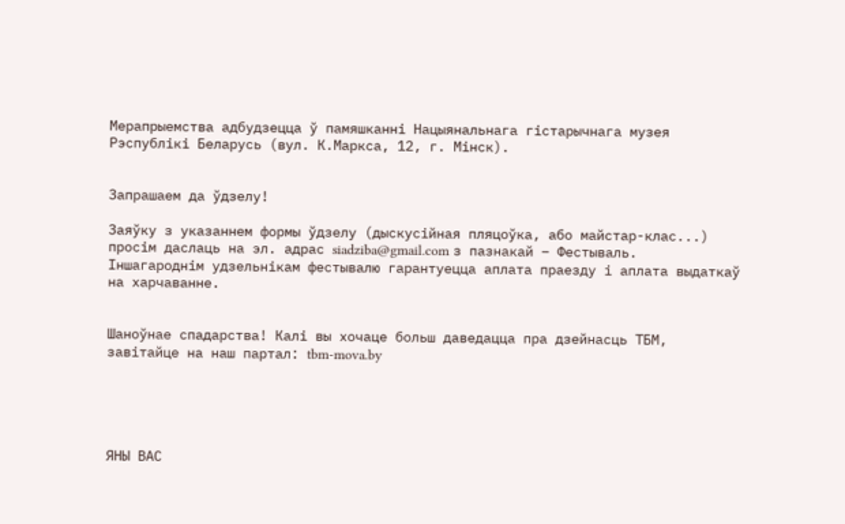Мерапрыемства адбудзецца ў памяшканні Нацыянальнага гістарычнага музея Рэспублікі Беларусь (вул. К.Маркса, 12, г. Мінск).


Запрашаем да ўдзелу!

Заяўку з указаннем формы ўдзелу (дыскусійная пляцоўка, або майстар-клас...) просім даслаць на эл. адрас siadziba@gmail.com з пазнакай – Фестываль.
Іншагароднім удзельнікам фестывалю гарантуецца аплата праезду і аплата выдаткаў на харчаванне.


Шаноўнае спадарства! Калі вы хочаце больш даведацца пра дзейнасць ТБМ, завітайце на наш партал: tbm-mova.by





ЯНЫ ВАС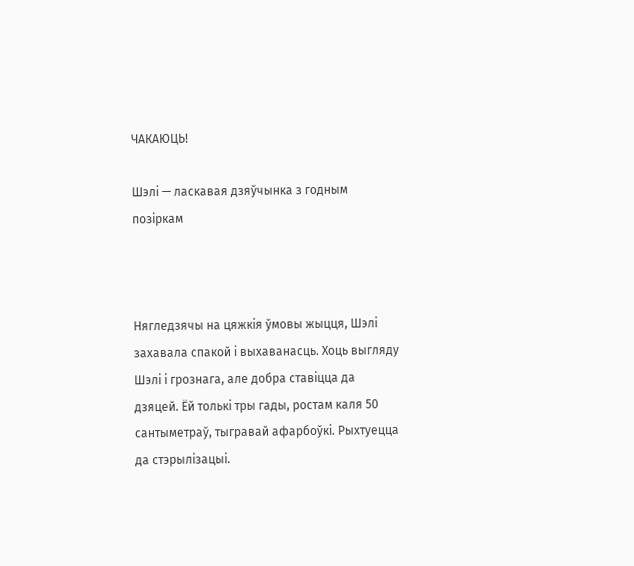ЧАКАЮЦЬ!

Шэлі — ласкавая дзяўчынка з годным позіркам



Нягледзячы на цяжкія ўмовы жыцця, Шэлі захавала спакой і выхаванасць. Хоць выгляду Шэлі і грознага, але добра ставіцца да дзяцей. Ёй толькі тры гады, ростам каля 50 сантыметраў, тыгравай афарбоўкі. Рыхтуецца да стэрылізацыі.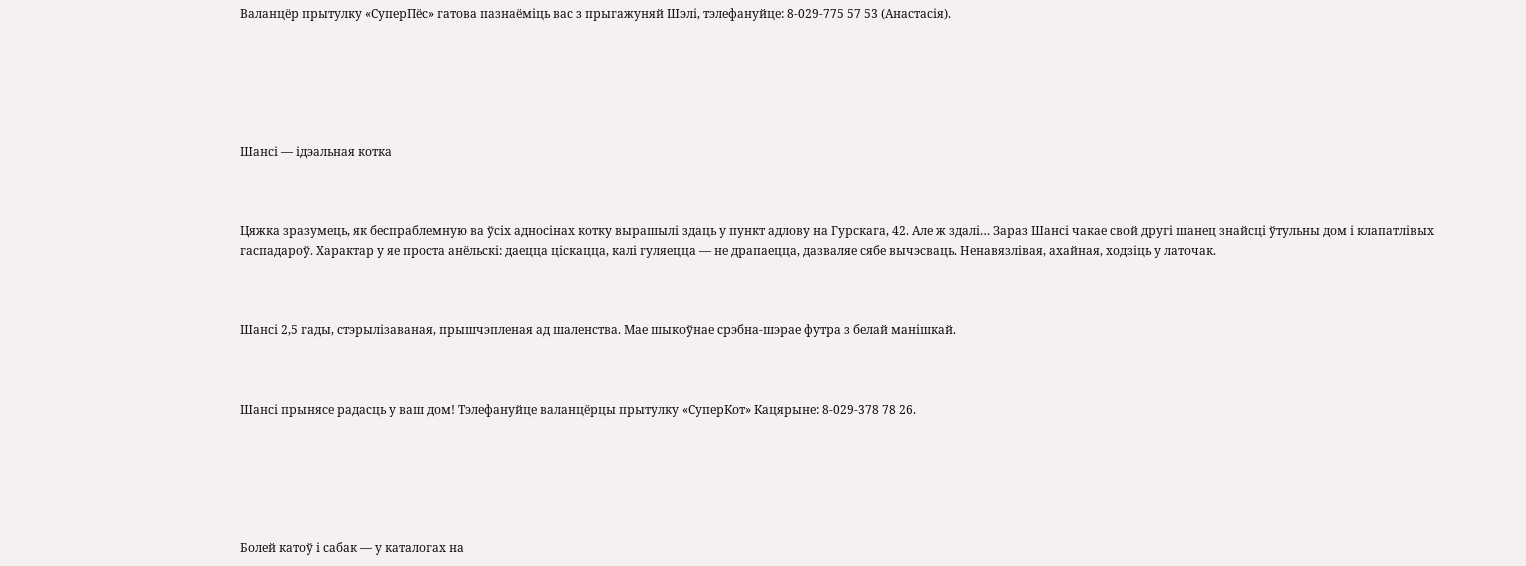Валанцёр прытулку «СуперПёс» гатова пазнаёміць вас з прыгажуняй Шэлі, тэлефануйце: 8-029-775 57 53 (Анастасія).






Шансі — ідэальная котка



Цяжка зразумець, як беспраблемную ва ўсіх адносінах котку вырашылі здаць у пункт адлову на Гурскага, 42. Але ж здалі… Зараз Шансі чакае свой другі шанец знайсці ўтульны дом і клапатлівых гаспадароў. Характар у яе проста анёльскі: даецца ціскацца, калі гуляецца — не драпаецца, дазваляе сябе вычэсваць. Ненавязлівая, ахайная, ходзіць у латочак.



Шансі 2,5 гады, стэрылізаваная, прышчэпленая ад шаленства. Мае шыкоўнае срэбна-шэрае футра з белай манішкай.



Шансі прынясе радасць у ваш дом! Тэлефануйце валанцёрцы прытулку «СуперКот» Кацярыне: 8-029-378 78 26.






Болей катоў і сабак — у каталогах на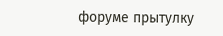форуме прытулку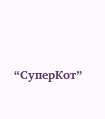“СуперКот”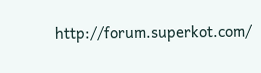http://forum.superkot.com/